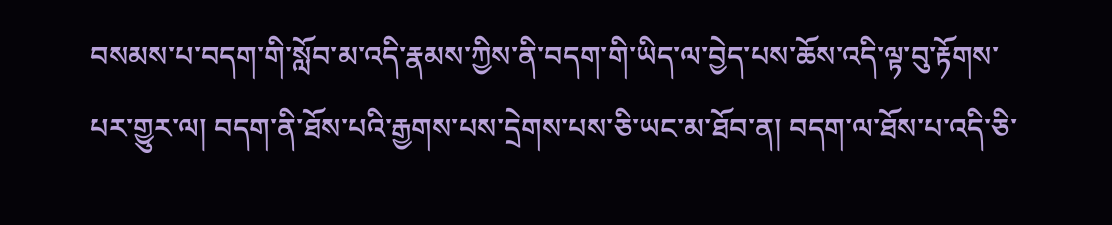བསམས་པ་བདག་གི་སློབ་མ་འདི་རྣམས་ཀྱིས་ནི་བདག་གི་ཡིད་ལ་བྱེད་པས་ཆོས་འདི་ལྟ་བུ་རྟོགས་པར་གྱུར་ལ། བདག་ནི་ཐོས་པའི་རྒྱགས་པས་དྲེགས་པས་ཅི་ཡང་མ་ཐོབ་ན། བདག་ལ་ཐོས་པ་འདི་ཅི་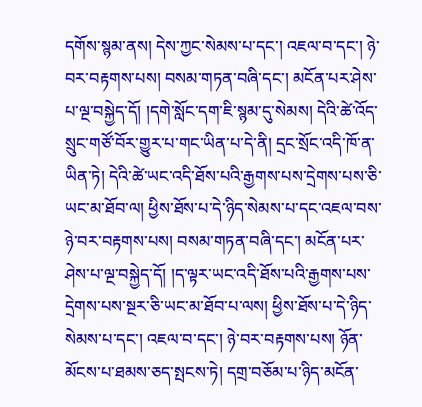དགོས་སྙམ་ནས། དེས་ཀྱང་སེམས་པ་དང་། འཇལ་བ་དང་། ཉེ་བར་བརྟགས་པས། བསམ་གཏན་བཞི་དང་། མངོན་པར་ཤེས་པ་ལྔ་བསྐྱེད་དོ། །དགེ་སློང་དག་ཇི་སྙམ་དུ་སེམས། དེའི་ཚེ་འོད་སྲུང་གཙོ་བོར་གྱུར་པ་གང་ཡིན་པ་དེ་ནི། དྲང་སྲོང་འདི་ཁོ་ན་ཡིན་ཏེ། དེའི་ཚེ་ཡང་འདི་ཐོས་པའི་རྒྱགས་པས་དྲེགས་པས་ཅི་ཡང་མ་ཐོབ་ལ། ཕྱིས་ཐོས་པ་དེ་ཉིད་སེམས་པ་དང་འཇལ་བས་ཉེ་བར་བརྟགས་པས། བསམ་གཏན་བཞི་དང་། མངོན་པར་ཤེས་པ་ལྔ་བསྐྱེད་དོ། །ད་ལྟར་ཡང་འདི་ཐོས་པའི་རྒྱགས་པས་དྲེགས་པས་སྔར་ཅི་ཡང་མ་ཐོབ་པ་ལས། ཕྱིས་ཐོས་པ་དེ་ཉིད་སེམས་པ་དང་། འཇལ་བ་དང་། ཉེ་བར་བརྟགས་པས། ཉོན་མོངས་པ་ཐམས་ཅད་སྤངས་ཏེ། དགྲ་བཅོམ་པ་ཉིད་མངོན་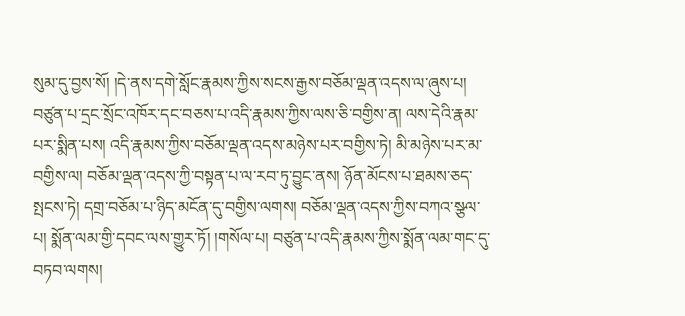སུམ་དུ་བྱས་སོ། །དེ་ནས་དགེ་སློང་རྣམས་ཀྱིས་སངས་རྒྱས་བཅོམ་ལྡན་འདས་ལ་ཞུས་པ། བཙུན་པ་དྲང་སྲོང་འཁོར་དང་བཅས་པ་འདི་རྣམས་ཀྱིས་ལས་ཅི་བགྱིས་ན། ལས་དེའི་རྣམ་པར་སྨིན་པས། འདི་རྣམས་ཀྱིས་བཅོམ་ལྡན་འདས་མཉེས་པར་བགྱིས་ཏེ། མི་མཉེས་པར་མ་བགྱིས་ལ། བཅོམ་ལྡན་འདས་ཀྱི་བསྟན་པ་ལ་རབ་ཏུ་བྱུང་ནས། ཉོན་མོངས་པ་ཐམས་ཅད་སྤངས་ཏེ། དགྲ་བཅོམ་པ་ཉིད་མངོན་དུ་བགྱིས་ལགས། བཅོམ་ལྡན་འདས་ཀྱིས་བཀའ་སྩལ་པ། སྨོན་ལམ་གྱི་དབང་ལས་གྱུར་ཏོ། །གསོལ་པ། བཙུན་པ་འདི་རྣམས་ཀྱིས་སྨོན་ལམ་གང་དུ་བཏབ་ལགས།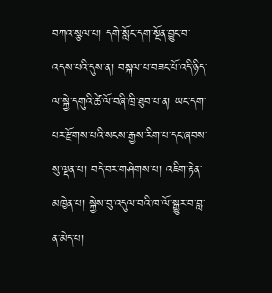བཀའ་སྩལ་པ། དགེ་སློང་དག་སྔོན་བྱུང་བ་འདས་པའི་དུས་ན། བསྐལ་པ་བཟང་པོ་འདི་ཉིད་ལ་སྐྱེ་དགུའི་ཚེ་ལོ་བཞི་ཁྲི་ཐུབ་པ་ན། ཡང་དག་པར་རྫོགས་པའི་སངས་རྒྱས་རིག་པ་དང་ཞབས་སུ་ལྡན་པ། བདེ་བར་གཤེགས་པ། འཇིག་རྟེན་མཁྱེན་པ། སྐྱེས་བུ་འདུལ་བའི་ཁ་ལོ་སྒྱུར་བ་བླ་ན་མེད་པ།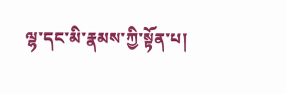ལྷ་དང་མི་རྣམས་ཀྱི་སྟོན་པ།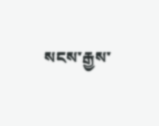སངས་རྒྱས་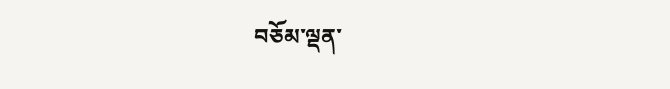བཅོམ་ལྡན་